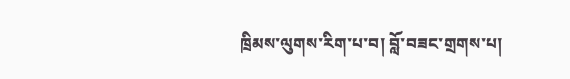ཁྲིམས་ལུགས་རིག་པ་བ། བློ་བཟང་གྲགས་པ།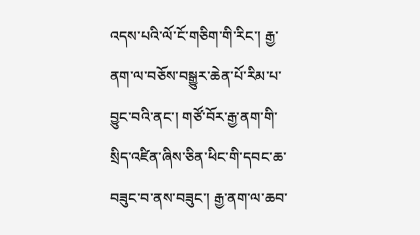འདས་པའི་ལོ་ངོ་གཅིག་གི་རིང་། རྒྱ་ནག་ལ་བཅོས་བསྒྱུར་ཆེན་པོ་རིམ་པ་བྱུང་བའི་ནང་། གཙོ་བོར་རྒྱ་ནག་གི་སྲིད་འཛིན་ཞིས་ཅིན་ཕིང་གི་དབང་ཆ་བཟུང་བ་ནས་བཟུང་། རྒྱ་ནག་ལ་ཆབ་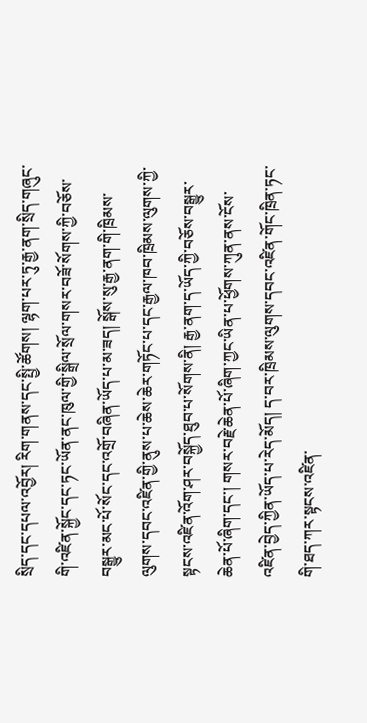སྲིད་དང་དཔལ་འབྱོར། རིག་གནས་དང་སྤྱི་ཚོགས། ལྷག་པར་ཏུ་རྒྱ་ནག་སྲིད་གཞུང་གི་འཛིན་སྐྱོང་དང་ཏང་ཡོན་ནང་ཁུལ་གྱི་སྒྲིལ་སྲོལ་གསར་བཟོ་སོགས་ཀྱི་བཅོས་བསྒྱུར་མང་པོ་སོང་དང་འགྲོ་བཞིན་ཡོད་པ་མ་ཟད། སྒོས་སུ་རྒྱ་ནག་གི་ཁྲིམས་ལུགས་དབང་འཛིན་གྱི་ནུས་པ་ཆེས་ཆེར་གཏོང་པ་དང་རྒྱལ་ཁབ་ཁྲིམས་ལུགས་ཀྱི་སྟངས་འཛིན་འོག་ཤར་བསྐྱོད་ཐུབ་པ་སོགས་ནི། རྒྱ་ནག་ད་ཡོད་ཀྱི་བཅོས་བསྒྱུར་ཆེན་པོ་ཞིག་དང་། གསར་བརྗེ་ཆེན་པོ་ཞིག་ཀྱང་ཡིན་པ་ཕྱོགས་ཀུན་ནས་ངོས་འཛིན་བྱེད་ཀྱིན་ཡོད་པ་རེད་མོད། ད་བར་ཁྲིམས་ལུགས་དབང་འཛིན་གོང་ཁྲིན་ཏང་གི་ཐད་ཀར་སྟངས་འཛིན་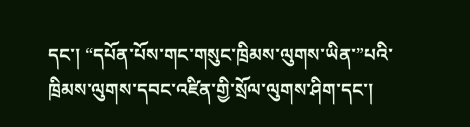དང་། “དཔོན་པོས་གང་གསུང་ཁྲིམས་ལུགས་ཡིན་”པའི་ཁྲིམས་ལུགས་དབང་འཛིན་གྱི་སྲོལ་ལུགས་ཤིག་དང་།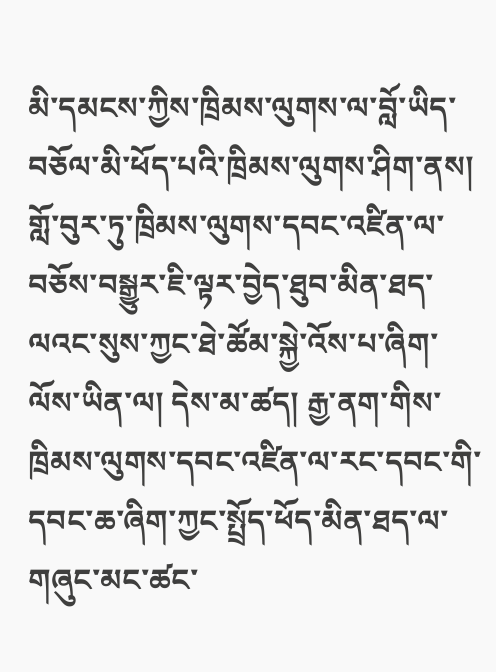མི་དམངས་ཀྱིས་ཁྲིམས་ལུགས་ལ་བློ་ཡིད་བཅོལ་མི་ཕོད་པའི་ཁྲིམས་ལུགས་ཤིག་ནས། གློ་བུར་ཏུ་ཁྲིམས་ལུགས་དབང་འཛིན་ལ་བཅོས་བསྒྱུར་ཇི་ལྟར་བྱེད་ཐུབ་མིན་ཐད་ལའང་སུས་ཀྱང་ཐེ་ཚོམ་སྐྱེ་འོས་པ་ཞིག་ལོས་ཡིན་ལ། དེས་མ་ཚད། རྒྱ་ནག་གིས་ཁྲིམས་ལུགས་དབང་འཛིན་ལ་རང་དབང་གི་དབང་ཆ་ཞིག་ཀྱང་སྤྲོད་ཕོད་མིན་ཐད་ལ་གཞུང་མང་ཚང་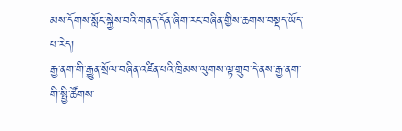མས་དོགས་སློང་སྐྱེས་བའི་གནད་དོན་ཞིག་རང་བཞིན་གྱིས་ཆགས་བསྡད་ཡོད་པ་རེད།
རྒྱ་ནག་གི་རྒྱུན་སྲོལ་བཞིན་འཛིན་པའི་ཁྲིམས་ལུགས་ལྟ་གྲུབ་དེ་ནས་རྒྱ་ནག་གི་སྤྱི་ཚོགས་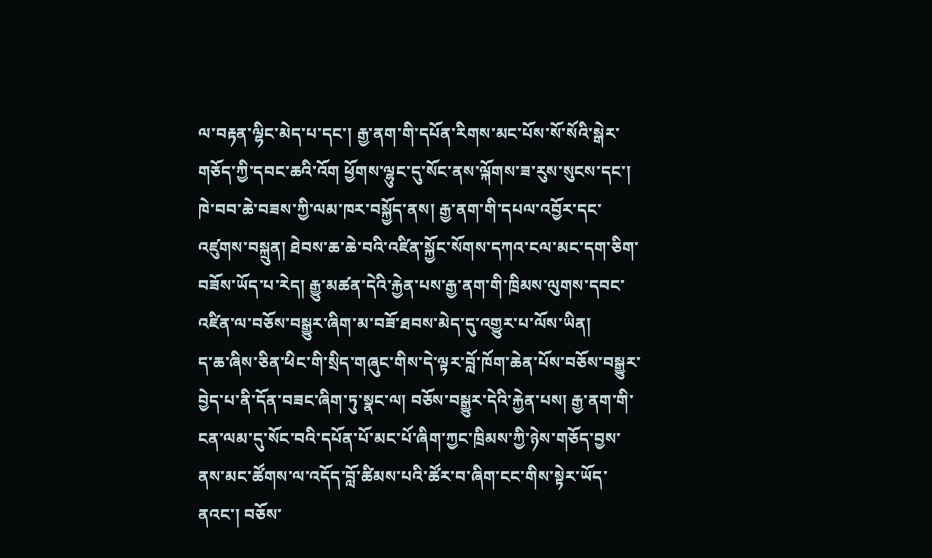ལ་བརྟན་ལྷིང་མེད་པ་དང་། རྒྱ་ནག་གི་དཔོན་རིགས་མང་པོས་སོ་སོའི་སྒེར་གཅོད་ཀྱི་དབང་ཆའི་འོག ཕྱོགས་ལྷུང་དུ་སོང་ནས་ལྐོགས་ཟ་རུས་སུངས་དང་། ཁེ་བབ་ཆེ་བཟས་ཀྱི་ལམ་ཁར་བསྐྱོད་ནས། རྒྱ་ནག་གི་དཔལ་འབྱོར་དང་འཛུགས་བསྐྲུན། ཐེབས་ཆ་ཆེ་བའི་འཛིན་སྐྱོང་སོགས་དཀའ་ངལ་མང་དག་ཅིག་བཟོས་ཡོད་པ་རེད། རྒྱུ་མཚན་དེའི་རྐྱེན་པས་རྒྱ་ནག་གི་ཁྲིམས་ལུགས་དབང་འཛིན་ལ་བཅོས་བསྒྱུར་ཞིག་མ་བཟོ་ཐབས་མེད་དུ་འགྱུར་པ་ལོས་ཡིན།
ད་ཆ་ཞིས་ཅིན་ཕིང་གི་སྲིད་གཞུང་གིས་དེ་ལྟར་བློ་ཁོག་ཆེན་པོས་བཅོས་བསྒྱུར་བྱེད་པ་ནི་དོན་བཟང་ཞིག་ཏུ་སྣང་ལ། བཅོས་བསྒྱུར་དེའི་རྐྱེན་པས། རྒྱ་ནག་གི་ངན་ལམ་དུ་སོང་བའི་དཔོན་པོ་མང་པོ་ཞིག་ཀྱང་ཁྲིམས་ཀྱི་ཉེས་གཅོད་བྱས་ནས་མང་ཚོགས་ལ་འདོད་བློ་ཚིམས་པའི་ཚོར་བ་ཞིག་ངང་གིས་སྟེར་ཡོད་ནའང་། བཅོས་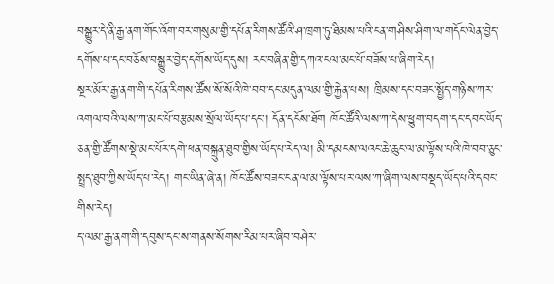བསྒྱུར་དེ་ནི་རྒྱ་ནག་གོང་འོག་བར་གསུམ་གྱི་དཔོན་རིགས་ཚོའི་ཤ་ཁྲག་ཏུ་ཐིམས་པའི་ངན་གཤིས་ཤིག་ལ་གདོང་ལེན་བྱེད་དགོས་པ་དང་བཅོས་བསྒྱུར་བྱེད་དགོས་ཡོད་དུས། རང་བཞིན་གྱི་དཀའ་ངལ་མང་པོ་བཟོས་པ་ཞིག་རེད།
སྔར་མོར་རྒྱ་ནག་གི་དཔོན་རིགས་ཚོས་སོ་སོའི་ཁེ་བབ་དང་མདུན་ལམ་གྱི་རྐྱེན་པས། ཁྲིམས་དང་བཟང་སྤྱོད་གཉིས་ཀར་འགལ་བའི་ལས་ཀ་མང་པོ་བརྩམས་སྲོལ་ཡོད་པ་དང་། དོན་དངོས་ཐོག ཁོང་ཚོའི་ལས་ཀ་དེས་ཕྱུག་བདག་དང་དབང་ཡོད་ཅན་གྱི་ཚོགས་སྡེ་མང་པོར་དགེ་ཕན་བསྐྲུན་ཐུབ་གྱིས་ཡོད་པ་རེད་ལ། མི་དམངས་ལའང་ཆེ་ཆུང་ལ་མ་ལྟོས་པའི་ཁེ་བབ་ཅུང་སྤྲད་ཐུབ་ཀྱིས་ཡོད་པ་རེད། གང་ཡིན་ཞེ་ན། ཁོང་ཚོས་བཟང་ངན་ལ་མ་ལྟོས་པར་ལས་ཀ་ཞིག་ལས་བསྡད་ཡོད་པའི་དབང་གིས་རེད།
ད་ལམ་རྒྱ་ནག་གི་དབུས་དང་ས་གནས་སོགས་རིམ་པར་ཞིབ་བཤེར་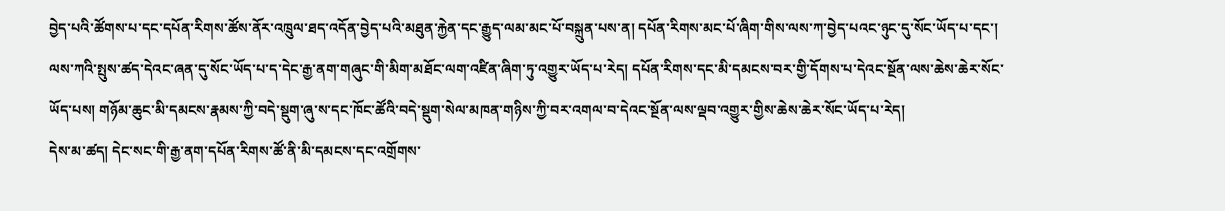བྱེད་པའི་ཚོགས་པ་དང་དཔོན་རིགས་ཚོས་ནོར་འཁྲུལ་ཐད་འདོན་བྱེད་པའི་མཐུན་རྐྱེན་དང་རྒྱུད་ལམ་མང་པོ་བསྐྲུན་པས་ན། དཔོན་རིགས་མང་པོ་ཞིག་གིས་ལས་ཀ་བྱེད་པའང་ཉུང་དུ་སོང་ཡོད་པ་དང་། ལས་ཀའི་སྤུས་ཚད་དེའང་ཞན་དུ་སོང་ཡོད་པ་ད་དེང་རྒྱ་ནག་གཞུང་གི་མིག་མཐོང་ལག་འཛིན་ཞིག་ཏུ་འགྱུར་ཡོད་པ་རེད། དཔོན་རིགས་དང་མི་དམངས་བར་གྱི་དོགས་པ་དེའང་སྔོན་ལས་ཆེས་ཆེར་སོང་ཡོད་པས། གཉོམ་ཆུང་མི་དམངས་རྣམས་ཀྱི་བདེ་སྡུག་ཞུ་ས་དང་ཁོང་ཚོའི་བདེ་སྡུག་སེལ་མཁན་གཉིས་ཀྱི་བར་འགལ་བ་དེའང་སྔོན་ལས་ལྡབ་འགྱུར་གྱིས་ཆེས་ཆེར་སོང་ཡོད་པ་རེད།
དེས་མ་ཚད། དེང་སང་གི་རྒྱ་ནག་དཔོན་རིགས་ཚོ་ནི་མི་དམངས་དང་འགྲོགས་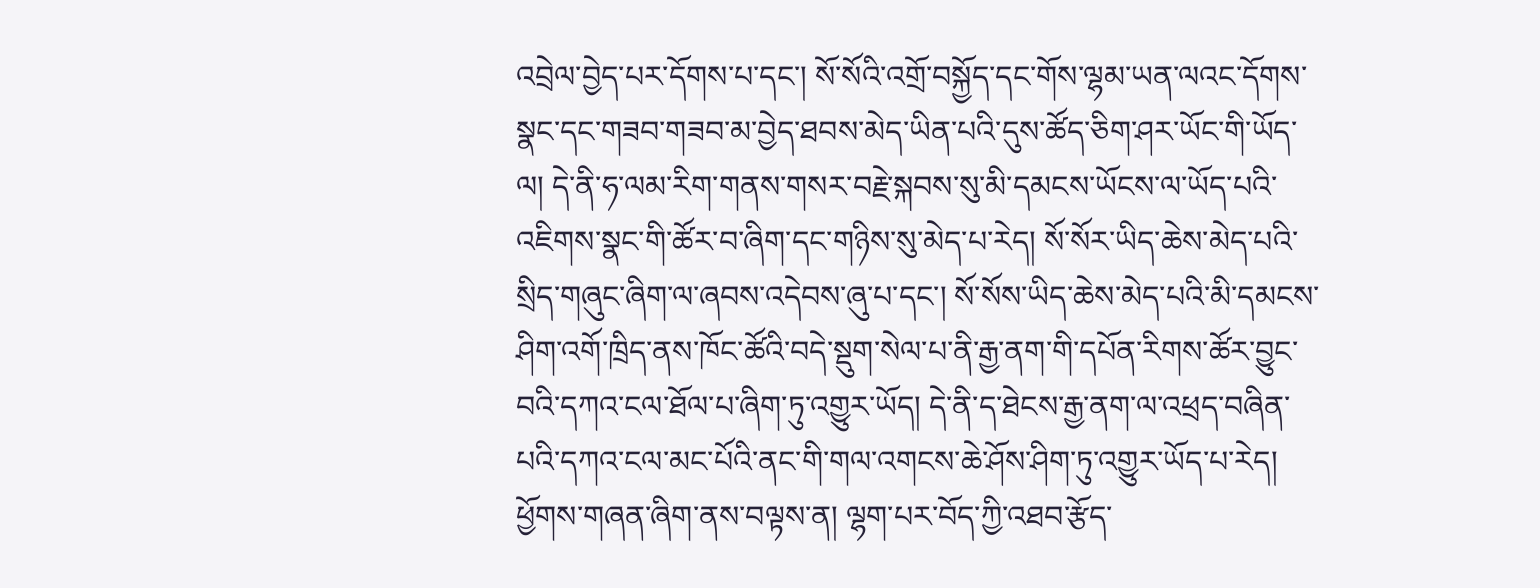འབྲེལ་བྱེད་པར་དོགས་པ་དང་། སོ་སོའི་འགྲོ་བསྐྱོད་དང་གོས་ལྷམ་ཡན་ལའང་དོགས་སྣང་དང་གཟབ་གཟབ་མ་བྱེད་ཐབས་མེད་ཡིན་པའི་དུས་ཚོད་ཅིག་ཤར་ཡོང་གི་ཡོད་ལ། དེ་ནི་ཧ་ལམ་རིག་གནས་གསར་བརྗེ་སྐབས་སུ་མི་དམངས་ཡོངས་ལ་ཡོད་པའི་འཇིགས་སྣང་གི་ཚོར་བ་ཞིག་དང་གཉིས་སུ་མེད་པ་རེད། སོ་སོར་ཡིད་ཆེས་མེད་པའི་སྲིད་གཞུང་ཞིག་ལ་ཞབས་འདེབས་ཞུ་པ་དང་། སོ་སོས་ཡིད་ཆེས་མེད་པའི་མི་དམངས་ཤིག་འགོ་ཁྲིད་ནས་ཁོང་ཚོའི་བདེ་སྡུག་སེལ་པ་ནི་རྒྱ་ནག་གི་དཔོན་རིགས་ཚོར་བྱུང་བའི་དཀའ་ངལ་ཐོལ་པ་ཞིག་ཏུ་འགྱུར་ཡོད། དེ་ནི་ད་ཐེངས་རྒྱ་ནག་ལ་འཕྲད་བཞིན་པའི་དཀའ་ངལ་མང་པོའི་ནང་གི་གལ་འགངས་ཆེ་ཤོས་ཤིག་ཏུ་འགྱུར་ཡོད་པ་རེད།
ཕྱོགས་གཞན་ཞིག་ནས་བལྟས་ན། ལྷག་པར་བོད་ཀྱི་འཐབ་རྩོད་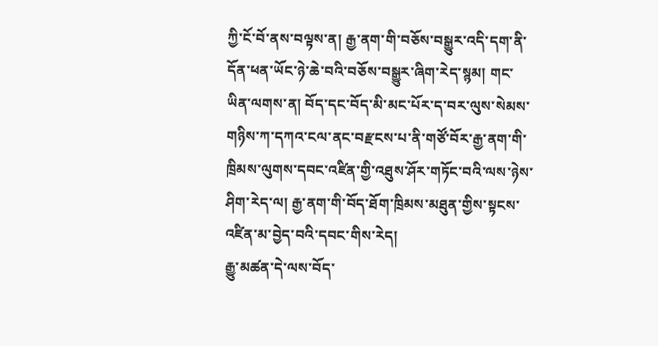ཀྱི་ངོ་བོ་ནས་བལྟས་ན། རྒྱ་ནག་གི་བཅོས་བསྒྱུར་འདི་དག་ནི་དོན་ཕན་ཡོང་ཉེ་ཆེ་བའི་བཅོས་བསྒྱུར་ཞིག་རེད་སྙམ། གང་ཡིན་ལགས་ན། བོད་དང་བོད་མི་མང་པོར་ད་བར་ལུས་སེམས་གཉིས་ཀ་དཀའ་ངལ་ནང་བརྫངས་པ་ནི་གཙོ་བོར་རྒྱ་ནག་གི་ཁྲིམས་ལུགས་དབང་འཛིན་གྱི་འཐུས་ཤོར་གཏོང་བའི་ལས་ཉེས་ཤིག་རེད་ལ། རྒྱ་ནག་གི་བོད་ཐོག་ཁྲིམས་མཐུན་གྱིས་སྟངས་འཛིན་མ་བྱེད་བའི་དབང་གིས་རེད།
རྒྱུ་མཚན་དེ་ལས་བོད་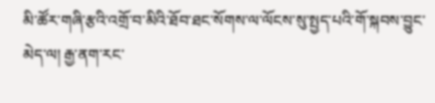མི་ཚོར་གཞི་རྩའི་འགྲོ་བ་མིའི་ཐོབ་ཐང་སོགས་ལ་ལོངས་སུ་སྤྱད་པའི་གོ་སྐབས་བྱུང་མེད་ལ། རྒྱ་ནག་རང་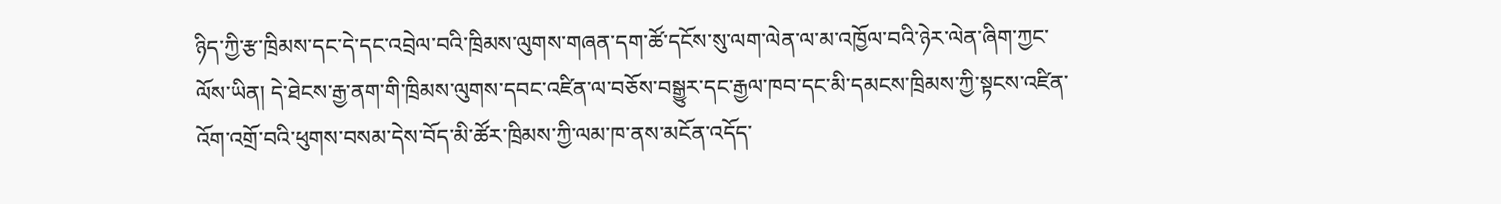ཉིད་ཀྱི་རྩ་ཁྲིམས་དང་དེ་དང་འབྲེལ་བའི་ཁྲིམས་ལུགས་གཞན་དག་ཚོ་དངོས་སུ་ལག་ལེན་ལ་མ་འཁྱོལ་བའི་ཉེར་ལེན་ཞིག་ཀྱང་ལོས་ཡིན། དེ་ཐེངས་རྒྱ་ནག་གི་ཁྲིམས་ལུགས་དབང་འཛིན་ལ་བཅོས་བསྒྱུར་དང་རྒྱལ་ཁབ་དང་མི་དམངས་ཁྲིམས་ཀྱི་སྟངས་འཛིན་འོག་འགྲོ་བའི་ཕུགས་བསམ་དེས་བོད་མི་ཚོར་ཁྲིམས་ཀྱི་ལམ་ཁ་ནས་མངོན་འདོད་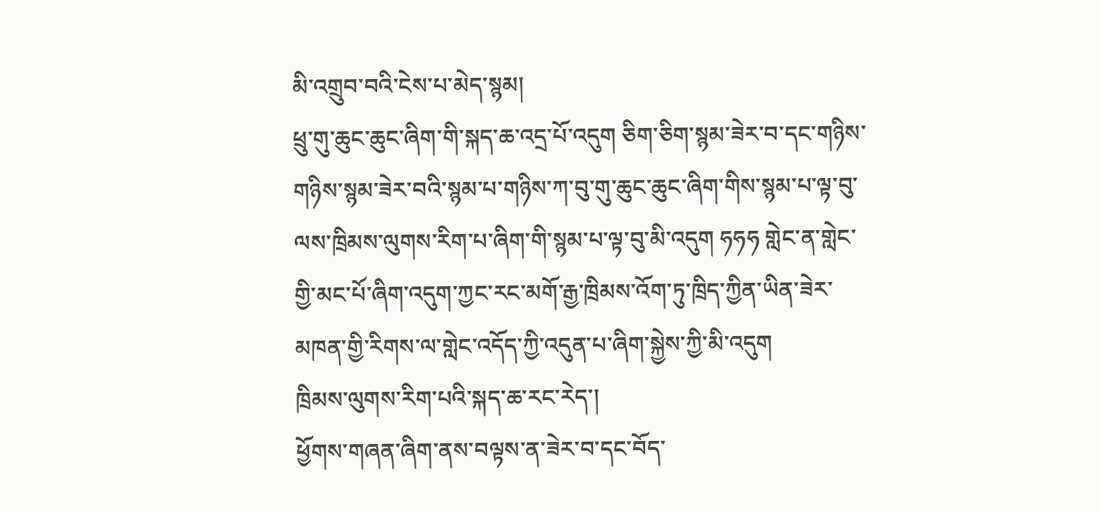མི་འགྲུབ་བའི་ངེས་པ་མེད་སྙམ།
ཕྲུ་གུ་ཆུང་ཆུང་ཞིག་གི་སྐད་ཆ་འདྲ་པོ་འདུག ཅིག་ཅིག་སྙམ་ཟེར་བ་དང་གཉིས་གཉིས་སྙམ་ཟེར་བའི་སྙམ་པ་གཉིས་ཀ་བུ་གུ་ཆུང་ཆུང་ཞིག་གིས་སྙམ་པ་ལྟ་བུ་ལས་ཁྲིམས་ལུགས་རིག་པ་ཞིག་གི་སྙམ་པ་ལྟ་བུ་མི་འདུག ཧཧཧ གླེང་ན་གླེང་གྱི་མང་པོ་ཞིག་འདུག་ཀྱང་རང་མགོ་རྒྱ་ཁྲིམས་འོག་ཏུ་ཁྲིད་ཀྱིན་ཡིན་ཟེར་མཁན་གྱི་རིགས་ལ་གླེང་འདོད་ཀྱི་འདུན་པ་ཞིག་སྐྱེས་ཀྱི་མི་འདུག
ཁྲིམས་ལུགས་རིག་པའི་སྐད་ཆ་རང་རེད་།
ཕྱོགས་གཞན་ཞིག་ནས་བལྟས་ན་ཟེར་བ་དང་བོད་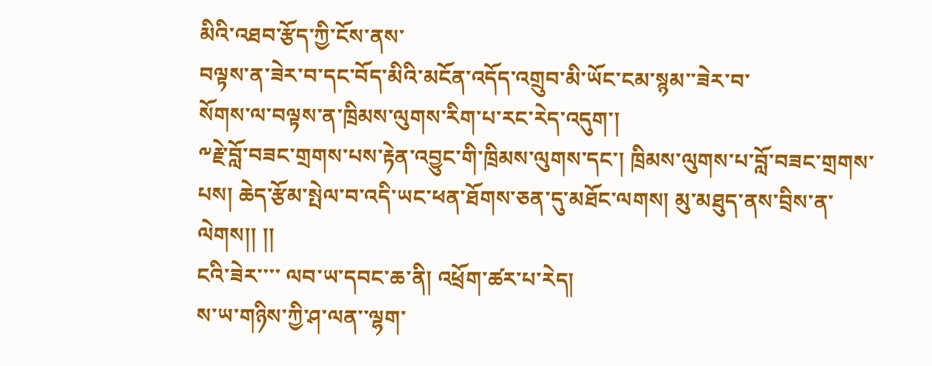མིའི་འཐབ་རྩོད་ཀྱི་ངོས་ནས་
བལྟས་ན་ཟེར་བ་དང་བོད་མིའི་མངོན་འདོད་འགྲུབ་མི་ཡོང་ངམ་སྙམ་་ཟེར་བ་
སོགས་ལ་བལྟས་ན་ཁྲིམས་ལུགས་རིག་པ་རང་རེད་འདུག་།
༸རྗེ་བློ་བཟང་གྲགས་པས་རྟེན་འབྱུང་གི་ཁྲིམས་ལུགས་དང་། ཁྲིམས་ལུགས་པ་བློ་བཟང་གྲགས་པས། ཆེད་རྩོམ་སྤེལ་བ་འདི་ཡང་ཕན་ཐོགས་ཅན་དུ་མཐོང་ལགས། མུ་མཐུད་ནས་བྲིས་ན་ལེགས།། །།
ངའི་ཟེར་་་་ ལབ་ཡ་དབང་ཆ་ནི། འཕྲོག་ཚར་པ་རེད།
ས་ཡ་གཉིས་ཀྱི་ཤ་ལན་་ལྷག་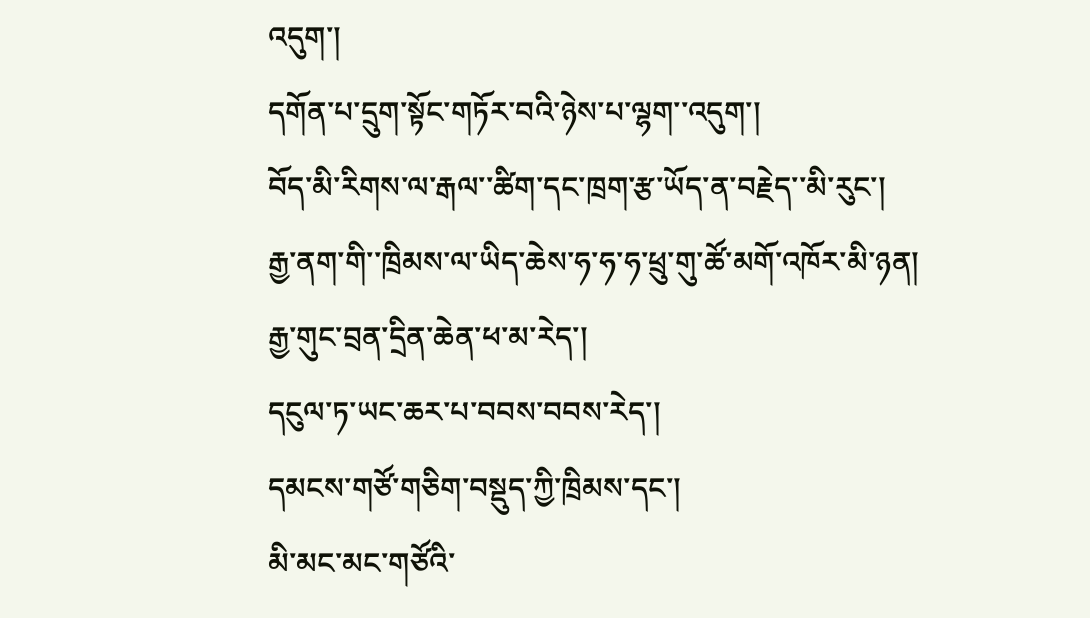འདུག་།
དགོན་པ་དྲུག་སྟོང་གཏོར་བའི་ཉེས་པ་ལྷག་་འདུག་།
བོད་མི་རིགས་ལ་རྒལ་་ཚིག་དང་ཁྲག་རྩ་ཡོད་ན་བརྗེད་་མི་རུང་།
རྒྱ་ནག་གི་་ཁྲིམས་ལ་ཡིད་ཆེས་ཧ་ཧ་ཧ་ཕྲུ་གུ་ཚོ་མགོ་འཁོར་མི་ཉན།
རྒྱ་གུང་བྲན་དྲིན་ཆེན་ཕ་མ་རེད་།
དངུལ་ཏ་ཡང་ཆར་པ་བབས་བབས་རེད་།
དམངས་གཙོ་གཅིག་བསྡུད་ཀྱི་ཁྲིམས་དང་།
མི་མང་མང་གཙོའི་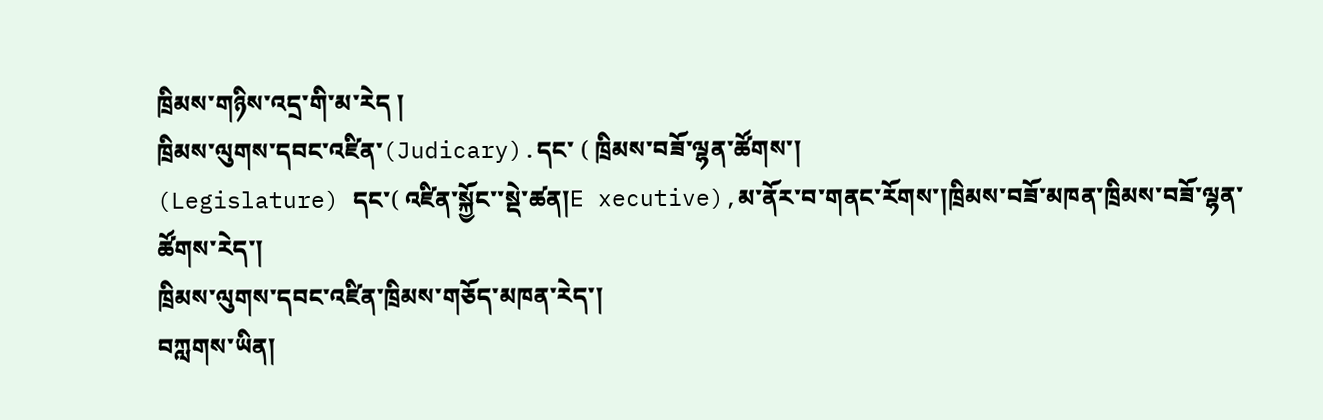ཁྲིམས་གཉིས་འདྲ་གི་མ་རེད །
ཁྲིམས་ལུགས་དབང་འཛིན་(Judicary).དང་ ( ཁྲིམས་བཟོ་ལྷན་ཚོགས་།
(Legislature) དང་( འཛིན་སྐྱོང་་སྡེ་ཚན།E xecutive),མ་ནོར་བ་གནང་རོགས་།ཁྲིམས་བཟོ་མཁན་ཁྲིམས་བཟོ་ལྷན་ཚོགས་རེད་།
ཁྲིམས་ལུགས་དབང་འཛིན་ཁྲིམས་གཅོད་མཁན་རེད་།
བཀླགས་ཡིན།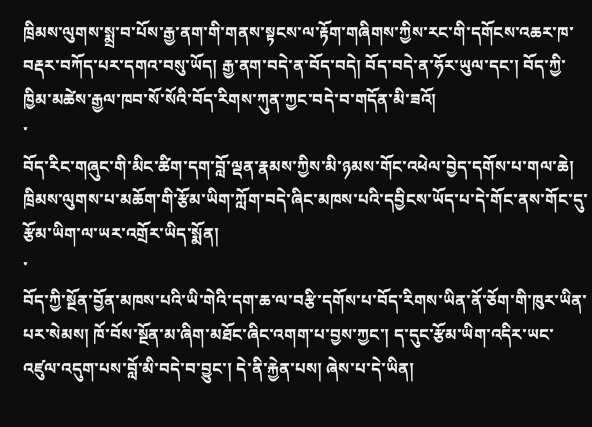ཁྲིམས་ལུགས་སྨྲ་བ་པོས་རྒྱ་ནག་གི་གནས་སྟངས་ལ་རྟོག་གཞིགས་ཀྱིས་རང་གི་དགོངས་འཆར་ཁ་བརྡར་བཀོད་པར་དགའ་བསུ་ཡོད། རྒྱ་ནག་བདེ་ན་བོད་བདེ། བོད་བདེ་ན་ཧོར་ཡུལ་དང་། བོད་ཀྱི་ཁྱིམ་མཚེས་རྒྱལ་ཁབ་སོ་སོའི་བོད་རིགས་ཀུན་ཀྱང་བདེ་བ་གདོན་མི་ཟའོ།
་
བོད་རིང་གཞུང་གི་མིང་ཚིག་དག་བློ་ལྡན་རྣམས་ཀྱིས་མི་ཉམས་གོང་འཕེལ་བྱེད་དགོས་པ་གལ་ཆེ། ཁྲིམས་ལུགས་པ་མཆོག་གི་རྩོམ་ཡིག་ཀློག་བདེ་ཞིང་མཁས་པའི་དབྱིངས་ཡོད་པ་དེ་གོང་ནས་གོང་དུ་རྩོམ་ཡིག་ལ་ཡར་འགྲོར་ཡིད་སྨོན།
་
བོད་ཀྱི་སྔོན་བྱོན་མཁས་པའི་ཡི་གེའི་དག་ཆ་ལ་བརྩི་དགོས་པ་བོད་རིགས་ཡིན་ནོ་ཅོག་གི་ཁུར་ཡིན་པར་སེམས། ཁོ་བོས་སྔོན་མ་ཞིག་མཐོང་ཞིང་འགག་པ་བྱས་ཀྱང་། ད་དུང་རྩོམ་ཡིག་འདིར་ཡང་འཛུལ་འདུག་པས་བློ་མི་བདེ་བ་བྱུང་། དེ་ནི་རྐྱེན་པས། ཞེས་པ་དེ་ཡིན།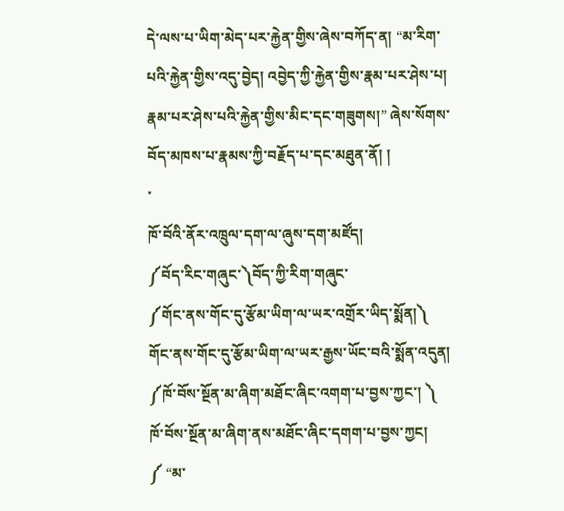དེ་ལས་པ་ཡིག་མེད་པར་རྐྱེན་གྱིས་ཞེས་བཀོད་ན། “མ་རིག་པའི་རྐྱེན་གྱིས་འདུ་བྱེད། འབྱེད་ཀྱི་རྐྱེན་གྱིས་རྣམ་པར་ཤེས་པ། རྣམ་པར་ཤེས་པའི་རྐྱེན་གྱིས་མིང་དང་གཟུགས།” ཞེས་སོགས་བོད་མཁས་པ་རྣམས་ཀྱི་བརྗོད་པ་དང་མཐུན་ནོ། །
་
ཁོ་བོའི་ནོར་འཁྲུལ་དག་ལ་ཞུས་དག་མཛོད།
༼བོད་རིང་གཞུང་༽བོད་ཀྱི་རིག་གཞུང་
༼གོང་ནས་གོང་དུ་རྩོམ་ཡིག་ལ་ཡར་འགྲོར་ཡིད་སྨོན།༽
གོང་ནས་གོང་དུ་རྩོམ་ཡིག་ལ་ཡར་རྒྱས་ཡོང་བའི་སྨོན་འདུན།
༼ཁོ་བོས་སྔོན་མ་ཞིག་མཐོང་ཞིང་འགག་པ་བྱས་ཀྱང་། ༽
ཁོ་བོས་སྔོན་མ་ཞིག་ནས་མཐོང་ཞིང་དགག་པ་བྱས་ཀྱང།
༼ “མ་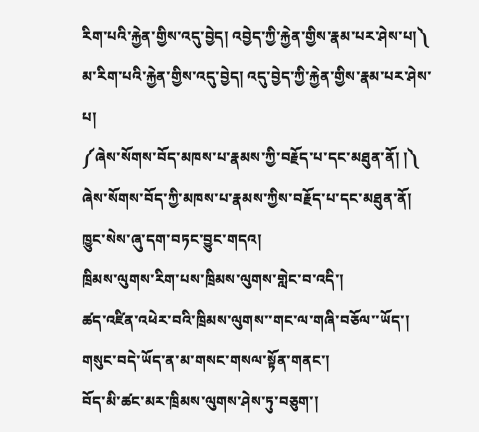རིག་པའི་རྐྱེན་གྱིས་འདུ་བྱེད། འབྱེད་ཀྱི་རྐྱེན་གྱིས་རྣམ་པར་ཤེས་པ།༽
མ་རིག་པའི་རྐྱེན་གྱིས་འདུ་བྱེད། འདུ་བྱེད་ཀྱི་རྐྱེན་གྱིས་རྣམ་པར་ཤེས་པ།
༼ཞེས་སོགས་བོད་མཁས་པ་རྣམས་ཀྱི་བརྗོད་པ་དང་མཐུན་ནོ། །༽
ཞེས་སོགས་བོད་ཀྱི་མཁས་པ་རྣམས་ཀྱིས་བརྗོད་པ་དང་མཐུན་ནོ།
ཁྱུང་སེས་ཞུ་དག་བཏང་བྱུང་གདའ།
ཁྲིམས་ལུགས་རིག་པས་ཁྲིམས་ལུགས་གླེང་བ་འདི་།
ཚད་འཛིན་འཕེར་བའི་ཁྲིམས་ལུགས་་གང་ལ་གཞི་བཅོལ་་ཡོད་།
གསུང་བདེ་ཡོད་ན་མ་གསང་གསལ་སྟོན་གནང་།
བོད་མི་ཚང་མར་ཁྲིམས་ལུགས་ཤེས་ཏུ་བཅུག་།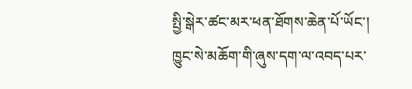སྤྱི་སྒེར་ཚང་མར་ཕན་ཐོགས་ཆེན་པོ་ཡོང་།
ཁྱུང་སེ་མཆོག་གི་ཞུས་དག་ལ་འབད་པར་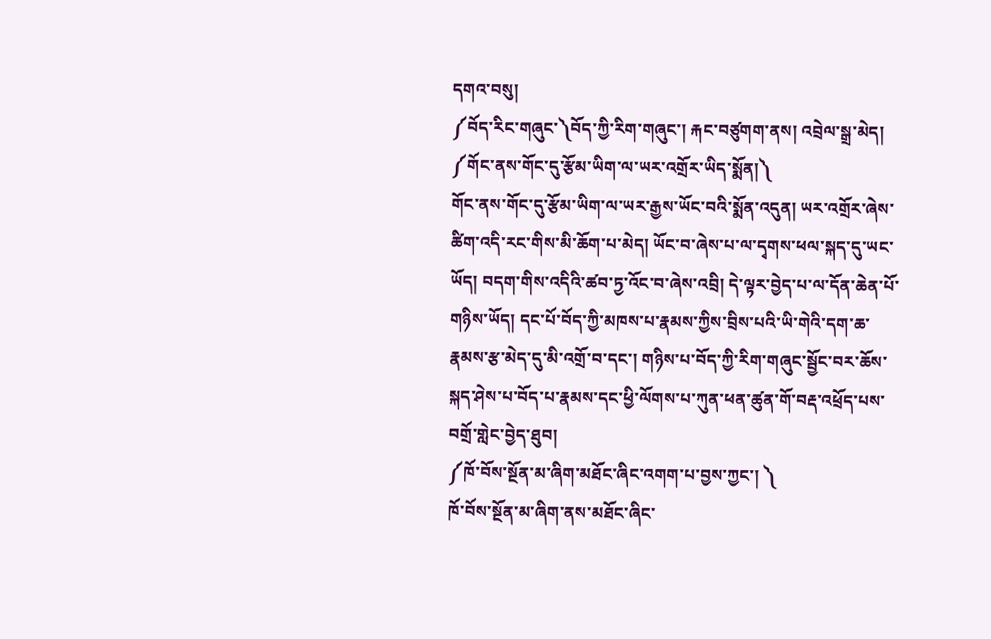དགའ་བསུ།
༼བོད་རིང་གཞུང་༽བོད་ཀྱི་རིག་གཞུང་། རྐང་བཙུགག་ནས། འབྲེལ་སྒྲ་མེད།
༼གོང་ནས་གོང་དུ་རྩོམ་ཡིག་ལ་ཡར་འགྲོར་ཡིད་སྨོན།༽
གོང་ནས་གོང་དུ་རྩོམ་ཡིག་ལ་ཡར་རྒྱས་ཡོང་བའི་སྨོན་འདུན། ཡར་འགྲོར་ཞེས་ཚིག་འདི་རང་གིས་མི་ཆོག་པ་མེད། ཡོང་བ་ཞེས་པ་ལ་དྭགས་ཕལ་སྐད་དུ་ཡང་ཡོད། བདག་གིས་འདིའི་ཚབ་ཏྱ་འོང་བ་ཞེས་འབྲི། དེ་ལྟར་བྱེད་པ་ལ་དོན་ཆེན་པོ་གཉིས་ཡོད། དང་པོ་བོད་ཀྱི་མཁས་པ་རྣམས་ཀྱིས་བྲིས་པའི་ཡི་གེའི་དག་ཆ་རྣམས་རྩ་མེད་དུ་མི་འགྲོ་བ་དང་། གཉིས་པ་བོད་ཀྱི་རིག་གཞུང་སྦྱོང་བར་ཆོས་སྐད་ཤེས་པ་བོད་པ་རྣམས་དང་ཕྱི་ལོགས་པ་ཀུན་ཕན་ཚུན་གོ་བརྡ་འཕྲོད་པས་བགྲོ་གླེང་བྱེད་ཐུབ།
༼ཁོ་བོས་སྔོན་མ་ཞིག་མཐོང་ཞིང་འགག་པ་བྱས་ཀྱང་། ༽
ཁོ་བོས་སྔོན་མ་ཞིག་ནས་མཐོང་ཞིང་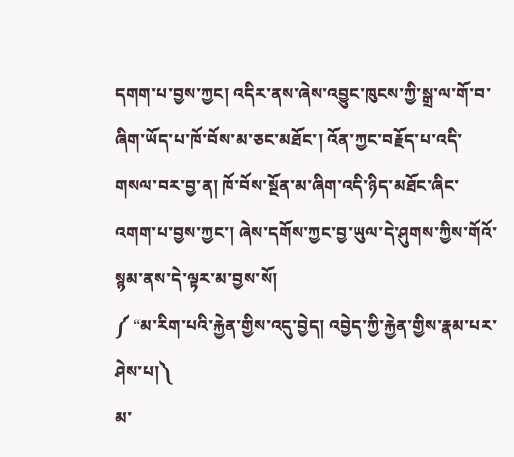དགག་པ་བྱས་ཀྱང། འདིར་ནས་ཞེས་འབྱུང་ཁུངས་ཀྱི་སྒྲ་ལ་གོ་བ་ཞིག་ཡོད་པ་ཁོ་བོས་མ་ཅང་མཐོང་། འོན་ཀྱང་བརྗོད་པ་འདི་གསལ་བར་བྱ་ན། ཁོ་བོས་སྔོན་མ་ཞིག་འདི་ཉིད་མཐོང་ཞིང་འགག་པ་བྱས་ཀྱང་། ཞེས་དགོས་ཀྱང་བྱ་ཡུལ་དེ་ཤུགས་ཀྱིས་གོའོ་སྙམ་ནས་དེ་ལྟར་མ་བྱས་སོ།
༼ “མ་རིག་པའི་རྐྱེན་གྱིས་འདུ་བྱེད། འབྱེད་ཀྱི་རྐྱེན་གྱིས་རྣམ་པར་ཤེས་པ།༽
མ་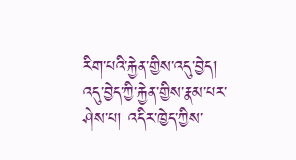རིག་པའི་རྐྱེན་གྱིས་འདུ་བྱེད། འདུ་བྱེད་ཀྱི་རྐྱེན་གྱིས་རྣམ་པར་ཤེས་པ། འདིར་ཁྱེད་ཀྱིས་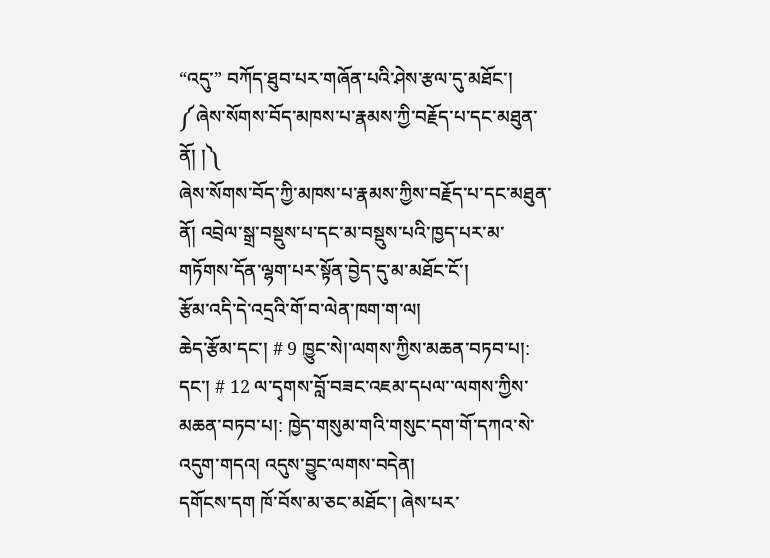“འདུ་” བཀོད་ཐུབ་པར་གཞོན་པའི་ཤེས་རྩལ་དུ་མཐོང་།
༼ཞེས་སོགས་བོད་མཁས་པ་རྣམས་ཀྱི་བརྗོད་པ་དང་མཐུན་ནོ། །༽
ཞེས་སོགས་བོད་ཀྱི་མཁས་པ་རྣམས་ཀྱིས་བརྗོད་པ་དང་མཐུན་ནོ། འབྲེལ་སྒྲ་བསྡུས་པ་དང་མ་བསྡུས་པའི་ཁྱད་པར་མ་གཏོགས་དོན་ལྷག་པར་སྟོན་བྱེད་དུ་མ་མཐོང་ངོ་།
རྩོམ་འདི་དེ་འདྲའི་གོ་བ་ལེན་ཁག་ག་ལ།
ཆེད་རྩོམ་དང་། # 9 ཁྱུང་སེ།་ལགས་ཀྱིས་མཆན་བཏབ་པ།: དང་། # 12 ལ་དྭགས་བློ་བཟང་འཇམ་དཔལ་་ལགས་ཀྱིས་མཆན་བཏབ་པ།: ཁྱེད་གསུམ་གའི་གསུང་དག་གོ་དཀའ་སེ་འདུག་གདའ། འདུས་བྱུང་ལགས་བདེན།
དགོངས་དག ཁོ་བོས་མ་ཅང་མཐོང་། ཞེས་པར་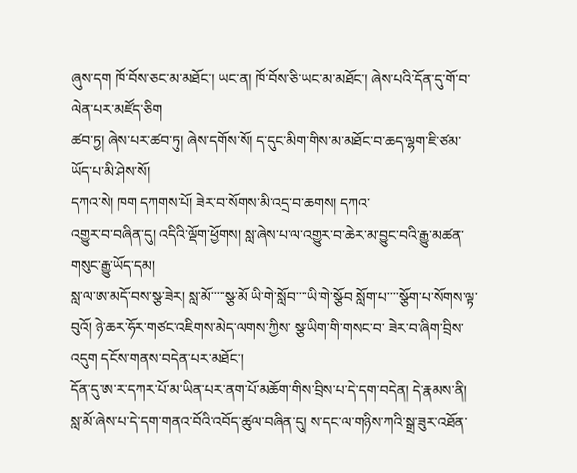ཞུས་དག ཁོ་བོས་ཅང་མ་མཐོང་། ཡང་ན། ཁོ་བོས་ཅི་ཡང་མ་མཐོང་། ཞེས་པའི་དོན་དུ་གོ་བ་ལེན་པར་མཛོད་ཅིག
ཚབ་ཏྱ། ཞེས་པར་ཚབ་ཏུ། ཞེས་དགོས་སོ། ད་དུང་མིག་གིས་མ་མཐོང་བ་ཆད་ལྷག་ཇི་ཙམ་ཡོད་པ་མི་ཤེས་སོ།
དཀའ་སེ། ཁག དཀགས་པོ། ཟེར་བ་སོགས་མི་འདྲ་བ་ཆགས། དཀའ་
འགྱུར་བ་བཞིན་དུ། འདིའི་ལྡོག་ཕྱོགས། སླ་ཞེས་པ་ལ་འགྱུར་བ་ཆེར་མ་བྱུང་བའི་རྒྱུ་མཚན་གསུང་རྒྱུ་ཡོད་དམ།
སླ་ལ་ཨ་མདོ་བས་སྩ་ཟེར། སླ་མོ་་་་་སྩ་མོ ཡི་གེ་སློབ་་་་ཡི་གེ་སྩོབ སློག་པ་་་་སྩོག་པ་སོགས་ལྟ་བུའོ། ཉེ་ཆར་ཧོར་གཙང་འཇིགས་མེད་ལགས་ཀྱིས་ སྩ་ཡིག་གི་གསང་བ་ ཟེར་བ་ཞིག་བྲིས་འདུག དངོས་གནས་བདེན་པར་མཐོང་།
དོན་དུ་ཨ་ར་དཀར་པོ་མ་ཡིན་པར་ནག་པོ་མཆོག་གིས་བྲིས་པ་དེ་དག་བདེན། དེ་རྣམས་ནི། སླ་མོ་ཞེས་པ་དེ་དག་གནའ་བོའི་འབོད་ཚུལ་བཞིན་དུ། ས་དང་ལ་གཉིས་ཀའི་སྒྲ་ཟུར་འཐོན་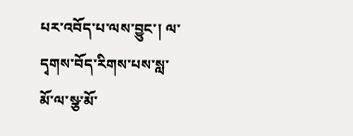པར་འབོད་པ་ལས་བྱུང་། ལ་དྭགས་བོད་རིགས་པས་སླ་མོ་ལ་སྩ་མོ་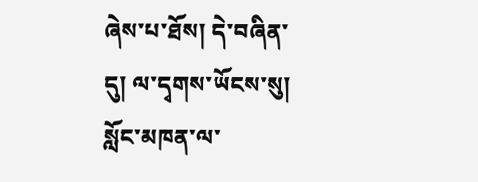ཞེས་པ་ཐོས། དེ་བཞིན་དུ། ལ་དྭགས་ཡོངས་སུ། སློང་མཁན་ལ་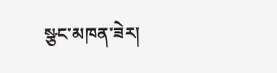སྩང་མཁན་ཟེར།